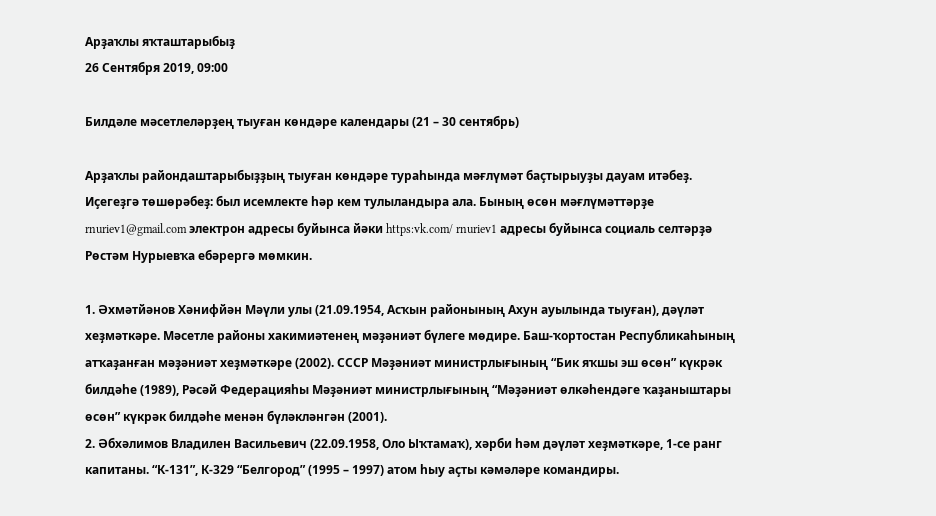Арҙаҡлы яҡташтарыбыҙ
26 Сентября 2019, 09:00

Билдәле мәсетлеләрҙең тыуған көндәре календары (21 – 30 сентябрь)

Арҙаҡлы райондаштарыбыҙҙың тыуған көндәре тураһында мәғлүмәт баҫтырыуҙы дауам итәбеҙ. Иҫегеҙгә төшөрәбеҙ: был исемлекте һәр кем тулыландыра ала. Бының өсөн мәғлүмәттәрҙе rnuriev1@gmail.com электрон адресы буйынса йәки https:vk.com/ rnuriev1 адресы буйынса социаль селтәрҙә Рөстәм Нурыевҡа ебәрергә мөмкин.

1. Әхмәтйәнов Хәнифйән Мәүли улы (21.09.1954, Асҡын районының Ахун ауылында тыуған), дәүләт хеҙмәткәре. Мәсетле районы хакимиәтенең мәҙәниәт бүлеге мөдире. Баш-ҡортостан Республикаһының атҡаҙанған мәҙәниәт хеҙмәткәре (2002). СССР Мәҙәниәт министрлығының “Бик яҡшы эш өсөн” күкрәк билдәһе (1989), Рәсәй Федерацияһы Мәҙәниәт министрлығының “Мәҙәниәт өлкәһендәге ҡаҙаныштары өсөн” күкрәк билдәһе менән бүләкләнгән (2001).
2. Әбхәлимов Владилен Васильевич (22.09.1958, Оло Ыҡтамаҡ), хәрби һәм дәүләт хеҙмәткәре, 1-се ранг капитаны. “К-131”, К-329 “Белгород” (1995 – 1997) атом һыу аҫты кәмәләре командиры.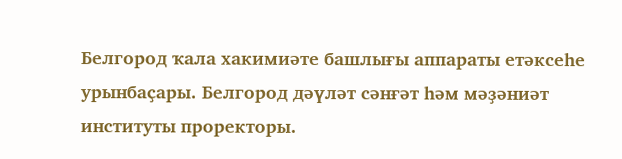Белгород ҡала хакимиәте башлығы аппараты етәксеһе урынбаҫары. Белгород дәүләт сәнғәт һәм мәҙәниәт институты проректоры.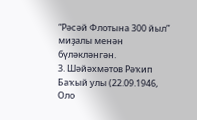“Рәсәй Флотына 300 йыл” миҙалы менән бүләкләнгән.
3. Шәйәхмәтов Рәҡип Баҡый улы (22.09.1946, Оло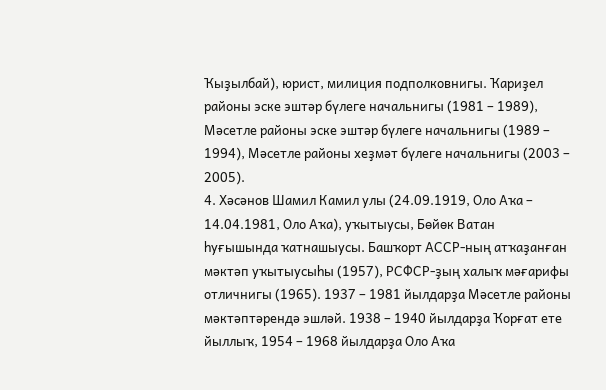Ҡыҙылбай), юрист, милиция подполковнигы. Ҡариҙел районы эске эштәр бүлеге начальнигы (1981 – 1989), Мәсетле районы эске эштәр бүлеге начальнигы (1989 – 1994), Мәсетле районы хеҙмәт бүлеге начальнигы (2003 – 2005).
4. Хәсәнов Шамил Камил улы (24.09.1919, Оло Аҡа – 14.04.1981, Оло Аҡа), уҡытыусы, Бөйөк Ватан һуғышында ҡатнашыусы. Башҡорт АССР-ның атҡаҙанған мәктәп уҡытыусыһы (1957), РСФСР-ҙың халыҡ мәғарифы отличнигы (1965). 1937 – 1981 йылдарҙа Мәсетле районы мәктәптәрендә эшләй. 1938 – 1940 йылдарҙа Ҡорғат ете йыллыҡ, 1954 – 1968 йылдарҙа Оло Аҡа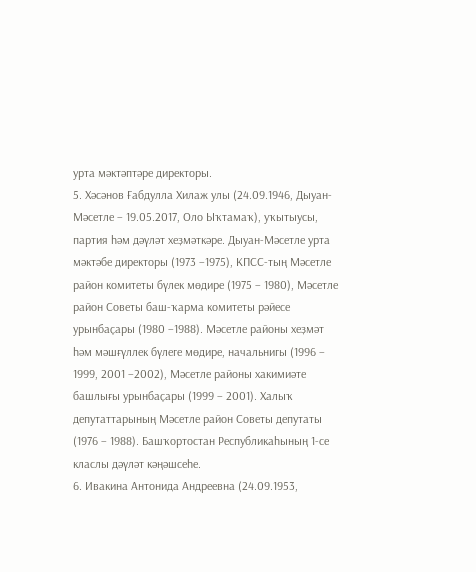урта мәктәптәре директоры.
5. Хәсәнов Ғабдулла Хилаж улы (24.09.1946, Дыуан-Мәсетле – 19.05.2017, Оло Ыҡтамаҡ), уҡытыусы, партия һәм дәүләт хеҙмәткәре. Дыуан-Мәсетле урта мәктәбе директоры (1973 –1975), КПСС-тың Мәсетле район комитеты бүлек мөдире (1975 – 1980), Мәсетле район Советы баш-ҡарма комитеты рәйесе урынбаҫары (1980 –1988). Мәсетле районы хеҙмәт һәм мәшғүллек бүлеге мөдире, начальнигы (1996 – 1999, 2001 –2002), Мәсетле районы хакимиәте башлығы урынбаҫары (1999 – 2001). Халыҡ депутаттарының Мәсетле район Советы депутаты (1976 – 1988). Башҡортостан Республикаһының 1-се класлы дәүләт кәңәшсеһе.
6. Ивакина Антонида Андреевна (24.09.1953,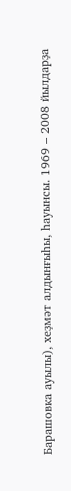Барашовка ауылы), хеҙмәт алдынғыһы, һауынсы. 1969 – 2008 йылдарҙа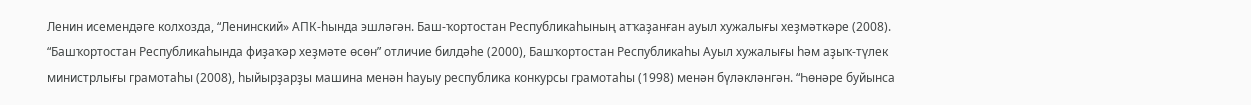Ленин исемендәге колхозда, “Ленинский» АПК-һында эшләгән. Баш-ҡортостан Республикаһының атҡаҙанған ауыл хужалығы хеҙмәткәре (2008). “Башҡортостан Республикаһында фиҙаҡәр хеҙмәте өсөн” отличие билдәһе (2000), Башҡортостан Республикаһы Ауыл хужалығы һәм аҙыҡ-түлек министрлығы грамотаһы (2008), һыйырҙарҙы машина менән һауыу республика конкурсы грамотаһы (1998) менән бүләкләнгән. “Һөнәре буйынса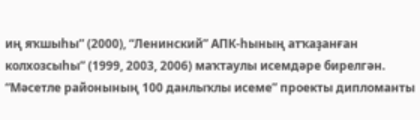иң яҡшыһы” (2000), “Ленинский” АПК-һының атҡаҙанған колхозсыһы” (1999, 2003, 2006) маҡтаулы исемдәре бирелгән. “Мәсетле районының 100 данлыҡлы исеме” проекты дипломанты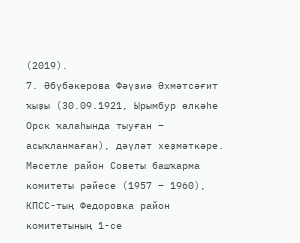(2019).
7. Әбүбәкерова Фәүзиә Әхмәтсәғит ҡыҙы (30.09.1921, Ырымбур өлкәһе Орск ҡалаһында тыуған – асыҡланмаған), дәүләт хеҙмәткәре. Мәсетле район Советы башҡарма комитеты рәйесе (1957 – 1960), КПСС-тың Федоровка район комитетының 1-се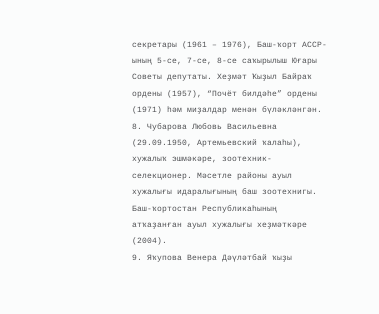секретары (1961 – 1976), Баш-ҡорт АССР-ының 5-се, 7-се, 8-се саҡырылыш Юғары Советы депутаты. Хеҙмәт Ҡыҙыл Байраҡ ордены (1957), “Почёт билдәһе” ордены (1971) һәм миҙалдар менән бүләкләнгән.
8. Чубарова Любовь Васильевна (29.09.1950, Артемьевский ҡалаһы), хужалыҡ эшмәкәре, зоотехник-селекционер. Мәсетле районы ауыл хужалығы идаралығының баш зоотехнигы. Баш-ҡортостан Республикаһының атҡаҙанған ауыл хужалығы хеҙмәткәре (2004).
9. Яҡупова Венера Дәүләтбай ҡыҙы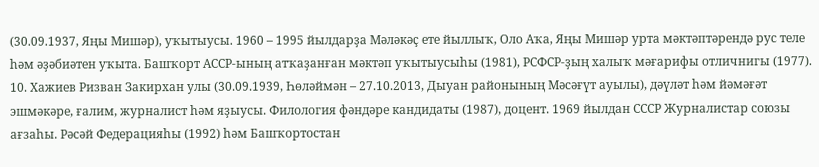(30.09.1937, Яңы Мишәр), уҡытыусы. 1960 – 1995 йылдарҙа Мәләкәҫ ете йыллыҡ, Оло Аҡа, Яңы Мишәр урта мәктәптәрендә рус теле һәм әҙәбиәтен уҡыта. Башҡорт АССР-ының атҡаҙанған мәктәп уҡытыусыһы (1981), РСФСР-ҙың халыҡ мәғарифы отличнигы (1977).
10. Хажиев Ризван Закирхан улы (30.09.1939, Һөләймән – 27.10.2013, Дыуан районының Мәсәғүт ауылы), дәүләт һәм йәмәғәт эшмәкәре, ғалим, журналист һәм яҙыусы. Филология фәндәре кандидаты (1987), доцент. 1969 йылдан СССР Журналистар союзы ағзаһы. Рәсәй Федерацияһы (1992) һәм Башҡортостан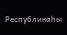Республикаһы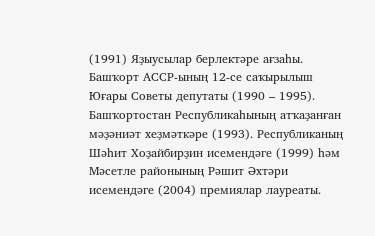(1991) Яҙыусылар берлектәре ағзаһы. Башҡорт АССР-ының 12-се саҡырылыш Юғары Советы депутаты (1990 – 1995). Башҡортостан Республикаһының атҡаҙанған мәҙәниәт хеҙмәткәре (1993). Республиканың Шәһит Хоҙайбирҙин исемендәге (1999) һәм Мәсетле районының Рәшит Әхтәри исемендәге (2004) премиялар лауреаты.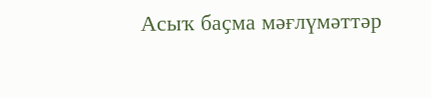Асыҡ баҫма мәғлүмәттәр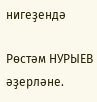нигеҙендә

Рөстәм НУРЫЕВ әҙерләне.